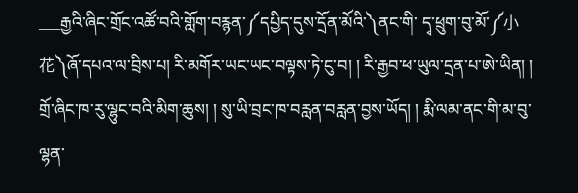___རྒྱའི་ཞིང་གྲོང་འཚོ་བའི་གློག་བརྙན་༼དཔྱིད་དུས་དྲོན་མོའི་༽ནང་གི་ དྭ་ཕྲུག་བུ་མོ་༼小花༽ཞོ་དཔའ་ལ་བྲིས་པ། རི་མགོར་ཡང་ཡང་བལྟས་ཏེ་ངུ་བ། ། རི་རྒྱབ་ཕ་ཡུལ་དྲན་པ་ཨེ་ཡིན། ། གྲོ་ཞིང་ཁ་རུ་ལྷུང་བའི་མིག་ཆུས། ། སུ་ཡི་བྲང་ཁ་བརླན་བརླན་བྱས་ཡོད། ། རྨི་ལམ་ནང་གི་མ་བུ་ལྷན་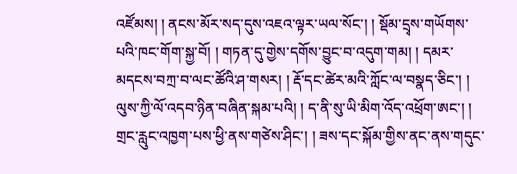འཛོམས། ། ནངས་མོར་སད་དུས་འཇའ་ལྟར་ཡལ་སོང་། ། སྡོམ་དྲྭས་གཡོགས་པའི་ཁང་གོག་སྐྱ་བོ། ། གཏན་དུ་གྱེས་དགོས་བྱུང་བ་འདུག་གམ། ། དམར་མདངས་བཀྲ་བ་ལང་ཚོའི་ཤ་གསར། ། རྡོ་དང་ཚེར་མའི་ཀློང་ལ་བསྣད་ཅིང་། ། ལུས་ཀྱི་ལོ་འདབ་ཉིན་བཞིན་སྐམ་པའི། ། ད་ནི་སུ་ཡི་མིག་འོད་འཕྲོག་ཨང་། ། གྲང་རླུང་འཁྱག་པས་ཕྱི་ནས་གཙེས་ཤིང་། ། ཟས་དང་སྐོམ་གྱིས་ནང་ནས་གདུང་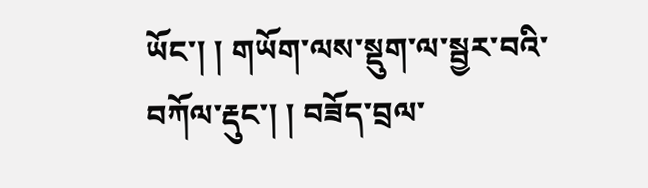ཡོང་། ། གཡོག་ལས་སྡུག་ལ་སྦྱར་བའི་བཀོལ་རྡུང་། ། བཟོད་བྲལ་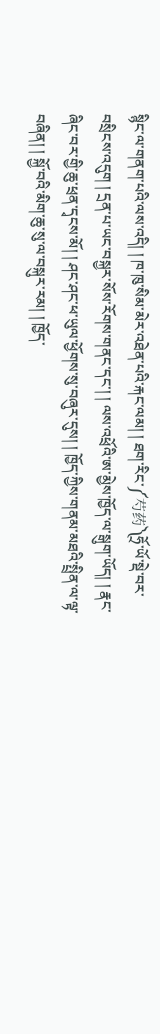སྙིང་ལ་གནག་པའི་ལས་འདི། ། ཁ་ཁུ་སིམ་མེར་འཐེན་པའི་རྐང་ལམ། ། ཐག་རིང་༼芍药༽ཧྲོ་ཡོ་སྡེ་བར་བསྲིངས་འདུག ། དྲན་པ་ཡང་བསྐྱར་སོས་རོགས་གནང་དང་། ། ལས་འཕྲོའི་ཨ་མྱེས་ཁྱོད་ལ་སྒུག་ཡོད། ། རྣང་ཞིང་བར་གྱི་ཆུ་ཕྲན་དྭངས་མོ། ། ཤང་ཤང་ཕ་ཡུལ་ཕྱོགས་སུ་བཞུར་དུས། ། ཁྱོད་ཀྱིས་གནམ་མཐའི་སྤྲིན་ལ་ལྟ་བཞིན། ། སྐྱོ་བའི་མིག་ཆུ་སུ་ལ་བསྐུར་རམ། ། ཁྱོད་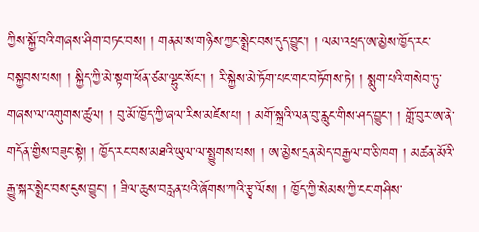ཀྱིས་སྐྱོ་བའི་གཞས་ཤིག་བཏང་བས། ། གནམ་ས་གཉིས་ཀྱང་སྨྲེང་བས་དུད་བྱུང་། ། ལམ་འཕྲད་ཨ་མྱེས་ཁྱོད་རང་བསྐྱབས་པས། ། སྐྱིད་ཀྱི་མེ་སྟག་ཕོན་ཙམ་ལྷུང་སོང་། ། རི་སྐྱེས་མེ་ཏོག་པང་གང་བཏོགས་ཏེ། ། སྨུག་པའི་གསེབ་ཏུ་གཞས་ལ་འགུགས་ཚུལ། ། བུ་མོ་ཁྱོད་ཀྱི་ཞལ་རིས་མཛེས་པ། ། མགོ་སྐྲའི་ལན་བུ་རླུང་གིས་ཤད་བྱུང་། ། གློ་བུར་ཨ་ནེ་གདོན་གྱིས་བཟུང་སྟེ། ། ཁྱོད་རང་བས་མཐའི་ཡུལ་ལ་སྤྱུགས་པས། ། ཨ་མྱེས་དྲན་མེད་བརྒྱལ་བ་ཅི་ཁག ། མཚན་མོའི་རྒྱུ་སྐར་སྨྲེང་བས་ངུས་བྱུང་། ། ཟིལ་ཆུས་བརླན་པའི་ཞོགས་ཀའི་རྩྭ་ལོས། ། ཁྱོད་ཀྱི་སེམས་ཀྱི་ངང་གཤིས་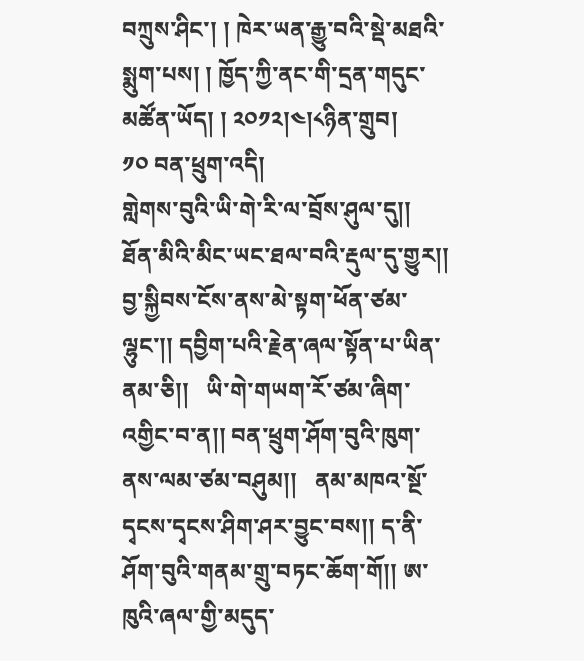བཀྲུས་ཤིང་། ། ཁེར་ཡན་རྒྱུ་བའི་སྡེ་མཐའི་སྨུག་པས། ། ཁྱོད་ཀྱི་ནང་གི་དྲན་གདུང་མཚོན་ཡོད། ། ༢༠༡༢།༤།༨ཉིན་གྲུབ།
༡༠ བན་ཕྲུག་འདི།
གླེགས་བུའི་ཡི་གེ་རི་ལ་བྲོས་ཤུལ་དུ།། ཐོན་མིའི་མིང་ཡང་ཐལ་བའི་རྡུལ་དུ་གྱུར།། བྱ་སྐྱིབས་ངོས་ནས་མེ་སྟག་ཕོན་ཙམ་ལྷུང་།། དབྱིག་པའི་རྗེན་ཞལ་སྟོན་པ་ཡིན་ནམ་ཅི།།   ཡི་གེ་གཡག་རོ་ཙམ་ཞིག་འགྱིང་བ་ན།། བན་ཕྲུག་ཤོག་བུའི་ཁུག་ནས་ལམ་ཙམ་བཤུམ།།   ནམ་མཁའ་སྔོ་དྭངས་དྭངས་ཤིག་ཤར་བྱུང་བས།། ད་ནི་ཤོག་བུའི་གནམ་གྲུ་བཏང་ཆོག་གོ།། ཨ་ཁུའི་ཞལ་གྱི་མདུད་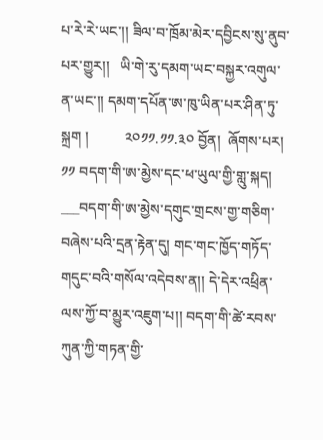པ་རེ་རེ་ཡང་།། ཟིལ་བ་ཁྲོམ་མེར་དབྱིངས་སུ་ནུབ་པར་གྱུར།།   ཡི་གེ་རུ་དམག་ཡང་བསྐྱར་འགུལ་ན་ཡང་།། དམག་དཔོན་ཨ་ཁུ་ཡིན་པར་ཤིན་ཏུ་སྐྲག །          ༢༠༡༡.༡༡.༣༠ བྱོན།  ཞོགས་པར།
༡༡ བདག་གི་ཨ་མྱེས་དང་ཕ་ཡུལ་གྱི་གླུ་སྐད།
___བདག་གི་ཨ་མྱེས་དགུང་གྲངས་གྱ་གཅིག་བཞེས་པའི་དྲན་རྟེན་དུ། གང་གང་ཁྱོད་གཏོད་གདུང་བའི་གསོལ་འདེབས་ན།། དེ་དེར་འཕྲིན་ལས་ཀྱོ་བ་མྱུར་འཇུག་པ།། བདག་གི་ཚེ་རབས་ཀུན་ཀྱི་གཏན་གྱི་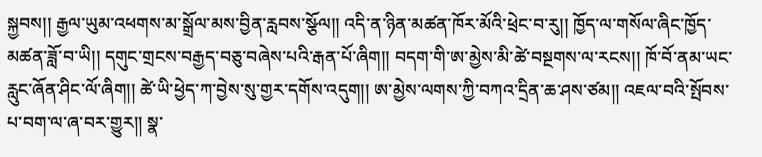སྐྱབས།། རྒྱལ་ཡུམ་འཕགས་མ་སྒྲོལ་མས་བྱིན་རླབས་སྩོལ།། འདི་ན་ཉིན་མཚན་ཁོར་མོའི་ཕྲེང་བ་རུ།། ཁྱོད་ལ་གསོལ་ཞིང་ཁྱོད་མཚན་ཟློ་བ་ཡི།། དགུང་གྲངས་བརྒྱད་བཅུ་བཞེས་པའི་རྒན་པོ་ཞིག།། བདག་གི་ཨ་མྱེས་མི་ཚེ་བསྔགས་ལ་རངས།། ཁོ་བོ་ནམ་ཡང་རླུང་ཞོན་ཤིང་ལོ་ཞིག།། ཚེ་ཡི་ཕྱེད་ཀ་བྱེས་སུ་གྱར་དགོས་འདུག།། ཨ་མྱེས་ལགས་ཀྱི་བཀའ་དྲིན་ཆ་ཤས་ཙམ།། འཇལ་བའི་སྤོབས་པ་བག་ལ་ཞ་བར་གྱུར།། སྣ་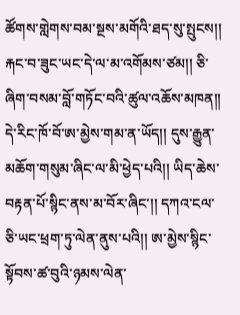ཚོགས་གླེགས་བམ་སྔས་མགོའི་ཐད་སུ་སྤུངས།། རྐང་བ་ཟུང་ཡང་དེ་ལ་མ་འགོམས་ཙམ།། ཅི་ཞིག་བསམ་བློ་གཏོང་བའི་ཚུལ་འཆོས་མཁན།། དེ་རིང་ཁོ་བོ་ཨ་མྱེས་གམ་ན་ཡོད།། དུས་རྒྱུན་མཆོག་གསུམ་ཞིང་ལ་མི་ཕྱེད་པའི།། ཡིད་ཆེས་བརྟན་པོ་སྙིང་ནས་མ་བོར་ཞིང་།། དཀའ་ངལ་ཅི་ཡང་ཕྲག་ཏུ་ལེན་ནུས་པའི།། ཨ་མྱེས་སྙིང་སྟོབས་ཚ་བུའི་ཉམས་ལེན་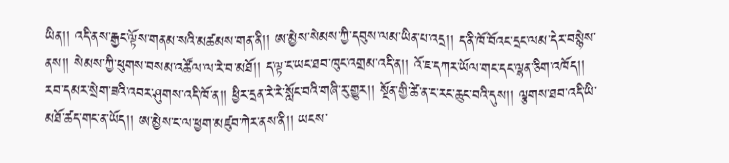ཡིན།། འདི་ནས་རྒྱང་ལྟོས་གནམ་སའི་མཚམས་གན་ནི།། ཨ་མྱེས་སེམས་ཀྱི་དབུས་ལམ་ཡིན་པ་འདྲ།། ད་ནི་ཁོ་བོའང་དྲང་ལམ་དེར་བསྙེས་ནས།། སེམས་ཀྱི་ཕུགས་བསམ་འཚོལ་ལ་རེ་བ་མཐོ།། ད་ལྟ་ང་ཡང་ཐབ་ཁུང་འགྲམ་འདི་ན།། འོ་ཇ་དཀར་ཡོལ་གང་དང་ལྷན་ཅིག་འཁོད།། རབ་དམར་སྲེག་ཟའི་འབར་ཤུགས་འདི་ཁོ་ན།། ཕྱིར་དྲན་རེ་རེ་སློང་བའི་གཞི་རུ་གྱུར།། སྔོན་གྱི་ཚེ་ན་ང་རང་ཆུང་བའི་དུས།། ལྕགས་ཐབ་འདི་ཡི་མཐོ་ཚད་གང་ན་ཡོད།། ཨ་མྱེས་ང་ལ་ཕྱག་མཛུབ་ཀེར་ནས་ནི།། ཡངས་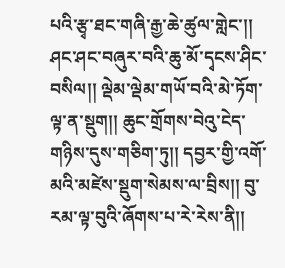པའི་རྩྭ་ཐང་གཞི་རྒྱ་ཆེ་ཚུལ་གླེང་།། ཤང་ཤང་བཞུར་བའི་ཆུ་མོ་དྭངས་ཤིང་བསིལ།། ལྡེམ་ལྡེམ་གཡོ་བའི་མེ་ཏོག་ལྟ་ན་སྡུག།། ཆུང་གྲོགས་བེའུ་ངེད་གཉིས་དུས་གཅིག་ཏུ།། དབྱར་གྱི་འགོ་མའི་མཛེས་སྡུག་སེམས་ལ་བྲིས།། བུ་རམ་ལྟ་བུའི་ཞོགས་པ་རེ་རེས་ནི།།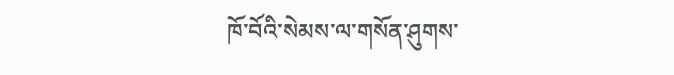ཁོ་བོའི་སེམས་ལ་གསོན་ཤུགས་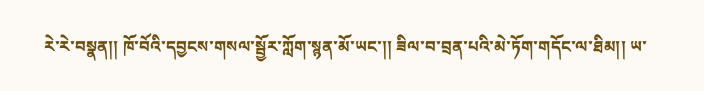རེ་རེ་བསྣན།། ཁོ་བོའི་དབྱངས་གསལ་སྦྱོར་ཀློག་སྙན་མོ་ཡང་།། ཟིལ་བ་བྲན་པའི་མེ་ཏོག་གདོང་ལ་ཐིམ།། ཡ་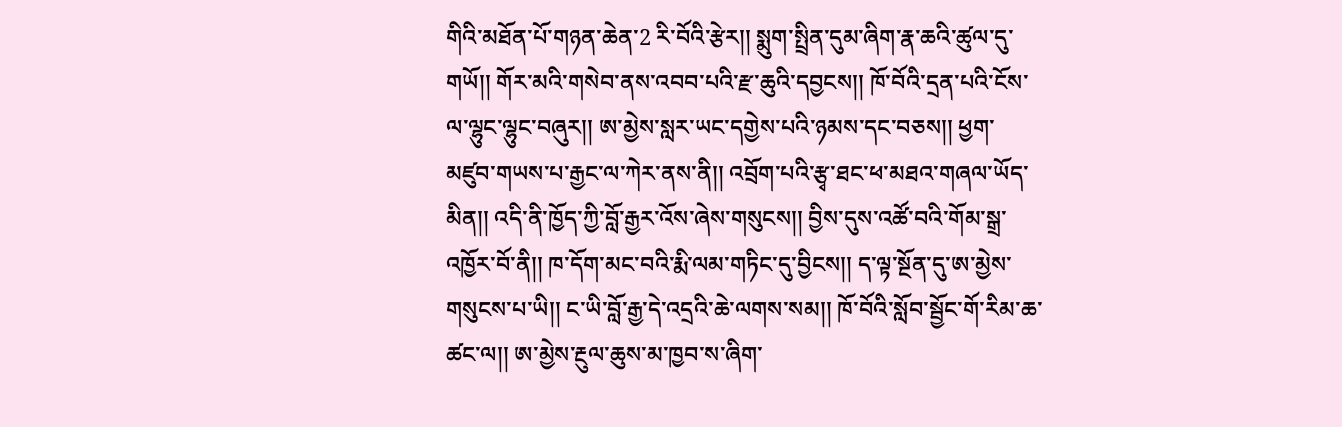གིའི་མཐོན་པོ་གཉན་ཆེན་2 རི་བོའི་རྩེར།། སྨུག་སྤྲིན་དུམ་ཞིག་རྣ་ཆའི་ཚུལ་དུ་གཡོ།། གོར་མའི་གསེབ་ནས་འབབ་པའི་རྫ་ཆུའི་དབྱངས།། ཁོ་བོའི་དྲན་པའི་ངོས་ལ་ལྷུང་ལྷུང་བཞུར།། ཨ་མྱེས་སླར་ཡང་དགྱེས་པའི་ཉམས་དང་བཅས།། ཕྱག་མཛུབ་གཡས་པ་རྒྱང་ལ་ཀེར་ནས་ནི།། འབྲོག་པའི་རྩྭ་ཐང་ཕ་མཐའ་གཞལ་ཡོད་མིན།། འདི་ནི་ཁྱོད་ཀྱི་བློ་རྒྱར་འོས་ཞེས་གསུངས།། བྱིས་དུས་འཚོ་བའི་གོམ་སྒྲ་འཁྱོར་བོ་ནི།། ཁ་དོག་མང་བའི་རྨི་ལམ་གཏིང་དུ་བྱིངས།། ད་ལྟ་སྔོན་དུ་ཨ་མྱེས་གསུངས་པ་ཡི།། ང་ཡི་བློ་རྒྱ་དེ་འདྲའི་ཆེ་ལགས་སམ།། ཁོ་བོའི་སློབ་སྦྱོང་གོ་རིམ་ཆ་ཚང་ལ།། ཨ་མྱེས་རྔུལ་ཆུས་མ་ཁྱབ་ས་ཞིག་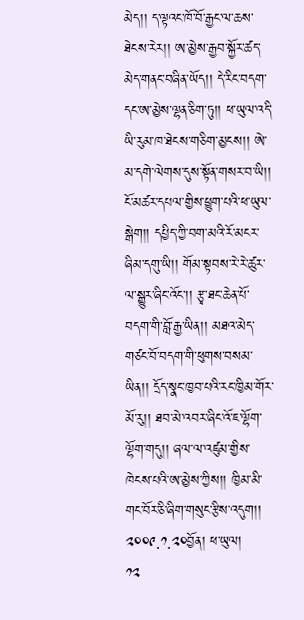མེད།། ད་ལྟའང་ཁོ་བོ་རྒྱང་ལ་ཆས་ཐེངས་རེར།། ཨ་མྱེས་རྒྱབ་སྐྱོར་ཚད་མེད་གནང་བཞིན་ཡོད།། དེ་རིང་བདག་དང་ཨ་མྱེས་ལྷན་ཅིག་ཏུ།། ཕ་ཡུལ་འདི་ཡི་རུམ་ཁ་ཐེངས་གཅིག་མྱངས།། ཨེ་མ་དགེ་ལེགས་དུས་སྟོན་གསར་བ་ཡི།། ངོ་མཚར་དཔལ་གྱིས་ཕྱུག་པའི་ཕ་ཡུལ་སྒེག།། དཔྱིད་ཀྱི་བག་མའི་རོ་མངར་ཞིམ་དགུ་ཡི།། གོམ་སྟབས་རེ་རེ་ཚུར་ལ་སྒྱུར་ཞིང་འོང་།། རྩྭ་ཐང་ཆེན་པོ་བདག་གི་བློ་རྒྱ་ཡིན།། མཐའ་མེད་གཙང་བོ་བདག་གི་ཕུགས་བསམ་ཡིན།། དྲོད་སྣང་ཁྱབ་པའི་རང་ཁྱིམ་གོར་མོ་རུ།། ཐབ་མེ་འབར་ཞིང་འོ་ཇ་ལྷོག་ལྷོག་གདུ།། ཞལ་ལ་འཛུམ་གྱིས་ཁེངས་པའི་ཨ་མྱེས་ཀྱིས།། ཁྱིམ་མི་གང་བོར་ཅི་ཞིག་གསུང་རྩིས་འདུག།། ༢༠༠༩.༡.༢༠བྱོན། ཕ་ཡུལ།
༡༢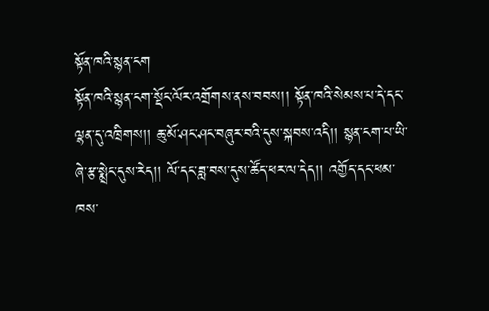སྟོན་ཁའི་སྙན་ངག
སྟོན་ཁའི་སྙན་ངག་སྡོང་ལོར་འགྲོགས་ནས་བབས།། སྟོན་ཁའི་སེམས་པ་དེ་དང་ལྷན་དུ་འཁྲིགས།། ཆུ་མོ་ཤང་ཤང་བཞུར་བའི་དུས་སྐབས་འདི།། སྙན་ངག་པ་ཡི་ཞེ་རྩ་སྨྲེང་དུས་རེད།། ལོ་དང་ཟླ་བས་དུས་ཚོད་ཕར་ལ་དེད།། འགྱོད་དང་ཕམ་ཁས་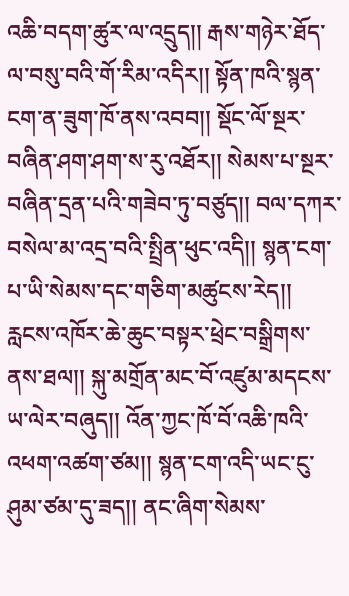འཆི་བདག་ཚུར་ལ་འདྲུད།། རྒས་གཉེར་ཐོད་ལ་བསུ་བའི་གོ་རིམ་འདིར།། སྟོན་ཁའི་སྙན་ངག་ན་ཟུག་ཁོ་ནས་འབབ།། སྡོང་ལོ་སྔར་བཞིན་ཤག་ཤག་ས་རུ་འཐོར།། སེམས་པ་སྔར་བཞིན་དྲན་པའི་གཟེབ་ཏུ་བཙུད།། བལ་དཀར་བསེལ་མ་འདྲ་བའི་སྤྲིན་ཕུང་འདི།། སྙན་ངག་པ་ཡི་སེམས་དང་གཅིག་མཚུངས་རེད།། རླངས་འཁོར་ཆེ་ཆུང་བསྟར་ཕྲེང་བསྒྲིགས་ནས་ཐལ།། སྐུ་མགྲོན་མང་བོ་འཛུམ་མདངས་ཡ་ལེར་བཞུད།། འོན་ཀྱང་ཁོ་བོ་འཆི་ཁའི་འཕག་འཚག་ཙམ།། སྙན་ངག་འདི་ཡང་ངུ་ཤུམ་ཙམ་དུ་ཟད།། ནང་ཞིག་སེམས་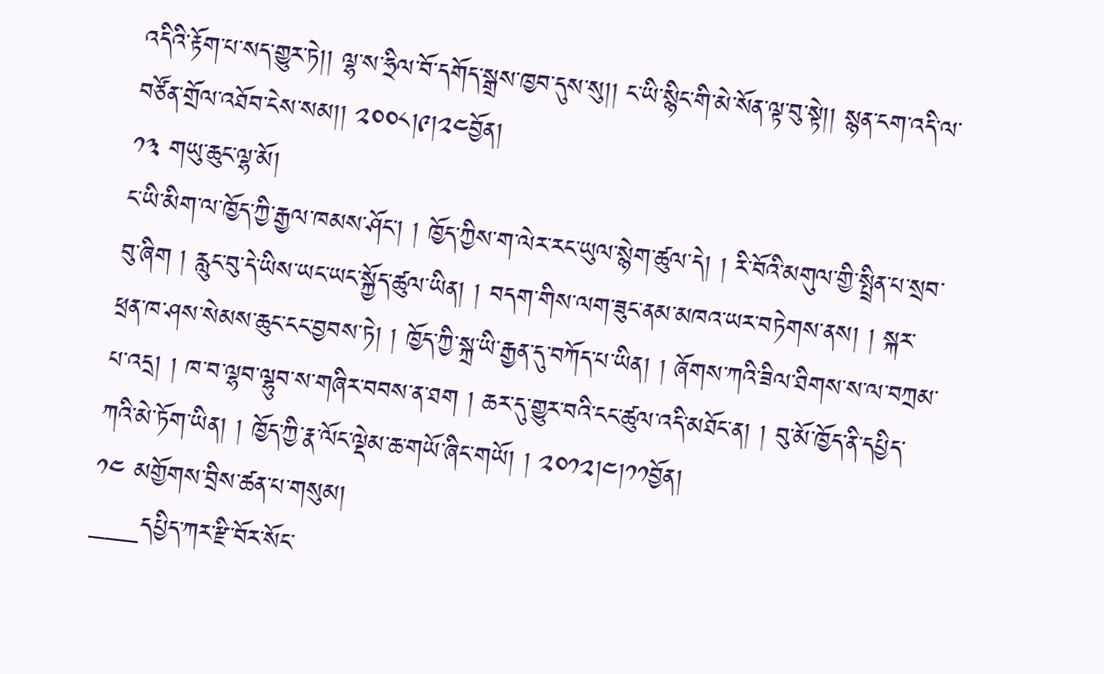འདིའི་རྟོག་པ་སད་གྱུར་ཏེ།། ལྷ་ས་ཧྲིལ་བོ་དགོད་སྒྲས་ཁྱབ་དུས་སུ།། ང་ཡི་སྙིང་གི་མེ་སོན་ལྟ་བུ་སྟེ།། སྙན་ངག་འདི་ལ་བཙོན་གྲོལ་འཐོབ་ངེས་སམ།། ༢༠༠༨།༩།༢༤བྱོན།
༡༣ གཡུ་ཆུང་ལྷ་མོ།
ང་ཡི་མིག་ལ་ཁྱོད་ཀྱི་རྒྱལ་ཁམས་ཤོང་། ། ཁྱོད་ཀྱིས་ག་ལེར་རང་ཡུལ་སྙེག་ཚུལ་དེ། ། རི་བོའི་མགུལ་གྱི་སྤྲིན་པ་སྲབ་བུ་ཞིག ། རླུང་བུ་དེ་ཡིས་ཡང་ཡང་སྐྱོད་ཚུལ་ཡིན། ། བདག་གིས་ལག་ཟུང་ནམ་མཁའ་ཡར་བཏེགས་ནས། ། སྐར་ཕྲན་ཁ་ཤས་སེམས་ཆུང་ངང་བྱབས་ཏེ། ། ཁྱོད་ཀྱི་སྐྲ་ཡི་རྒྱན་དུ་བཀོད་པ་ཡིན། ། ཞོགས་ཀའི་ཟིལ་ཐིགས་ས་ལ་བཀྲམ་པ་འདྲ། ། ཁ་བ་ལྷབ་ལྷུབ་ས་གཞིར་བབས་ན་ཐག ། ཆར་དུ་གྱུར་བའི་ངང་ཚུལ་འདི་མཐོང་ན། ། བུ་མོ་ཁྱོད་ནི་དཔྱིད་ཀའི་མེ་ཏོག་ཡིན། ། ཁྱོད་ཀྱི་རྣ་ལོང་ལྡེམ་ཆ་གཡོ་ཞིང་གཡོ། ། ༢༠༡༢།༤།༡༡བྱོན།
༡༤ མགྱོགས་བྲིས་ཚན་པ་གསུམ།
___དཔྱིད་ཀར་རྫི་བོར་སོང་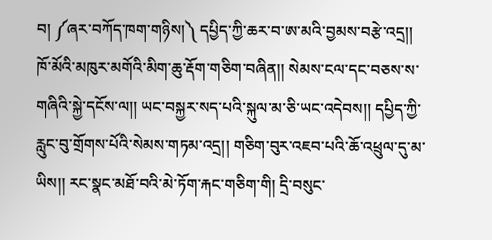བ། ༼ཞར་བཀོད་ཁག་གཉིས།༽ དཔྱིད་ཀྱི་ཆར་བ་ཨ་མའི་བྱམས་བརྩེ་འདྲ།། ཁོ་མོའི་མཁུར་མགོའི་མིག་ཆུ་རྡོག་གཅིག་བཞིན།། སེམས་ངལ་དང་བཅས་ས་གཞིའི་སྐྱེ་དངོས་ལ།། ཡང་བསྐྱར་སད་པའི་སྐུལ་མ་ཅི་ཡང་འདེབས།། དཔྱིད་ཀྱི་རླུང་བུ་གྲོགས་པོའི་སེམས་གཏམ་འདྲ།། གཅིག་བུར་འཇབ་པའི་ཆོ་འཕྲུལ་དུ་མ་ཡིས།། རང་སྣང་མཐོ་བའི་མེ་ཏོག་རྐང་གཅིག་གི། དྲི་བསུང་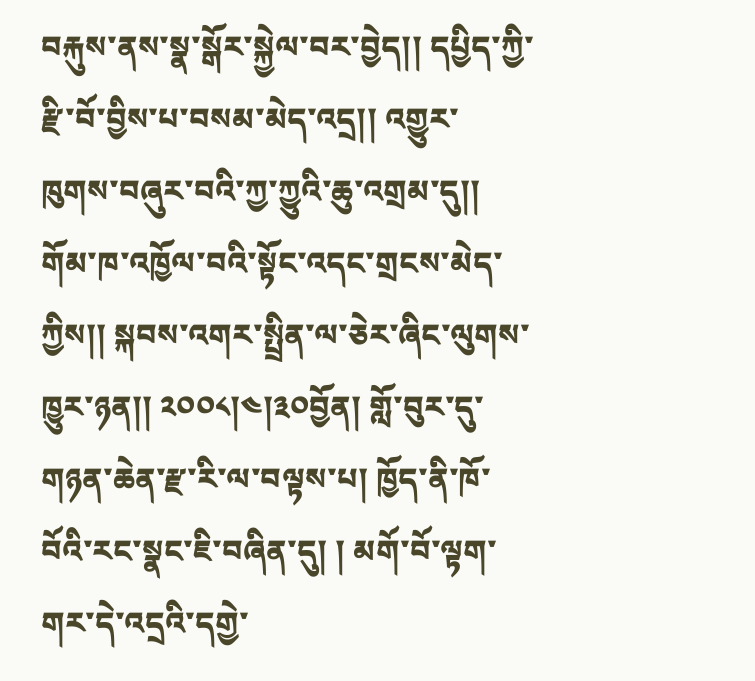བརྐུས་ནས་སྣ་སྒོར་སྐྱེལ་བར་བྱེད།། དཔྱིད་ཀྱི་རྫི་བོ་བྱིས་པ་བསམ་མེད་འདྲ།། འགྱུར་ཁུགས་བཞུར་བའི་ཀྱ་ཀྱུའི་ཆུ་འགྲམ་དུ།། གོམ་ཁ་འཁྱོལ་བའི་སྟོང་འདང་གྲངས་མེད་ཀྱིས།། སྐབས་འགར་སྤྲིན་ལ་ཅེར་ཞིང་ལུགས་ཁྱུར་ཉན།། ༢༠༠༨།༤།༣༠བྱོན། གློ་བུར་དུ་གཉན་ཆེན་རྫ་རི་ལ་བལྟས་པ། ཁྱོད་ནི་ཁོ་བོའི་རང་སྣང་ཇི་བཞིན་དུ། ། མགོ་བོ་ལྟག་གར་དེ་འདྲའི་དགྱེ་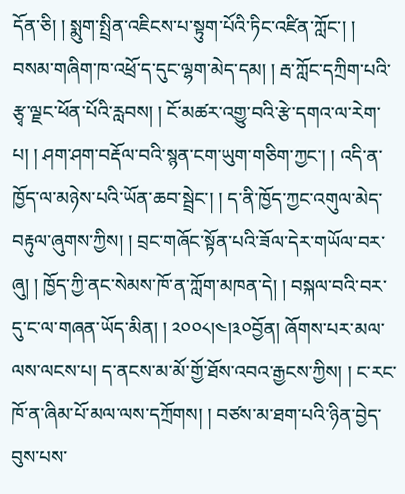དོན་ཅི། ། སྨུག་སྤྲིན་འཇིངས་པ་སྟུག་པོའི་ཏིང་འཛིན་ཀློང་། ། བསམ་གཞིག་ཁ་འཕྲོ་ད་དུང་ལྷག་མེད་དམ། ། རྦ་ཀློང་དཀྲིག་པའི་རྩྭ་ལྗང་ཕོན་པོའི་རླབས། ། ངོ་མཚར་འགྱུ་བའི་རྩེ་དགའ་ལ་རེག་པ། ། ཤག་ཤག་བརྡོལ་བའི་སྙན་ངག་ཡུག་གཅིག་ཀྱང་། ། འདི་ན་ཁྱོད་ལ་མཉེས་པའི་ཡོན་ཆབ་སྦྲེང་། ། ད་ནི་ཁྱོད་ཀྱང་འགུལ་མེད་བརྟུལ་ཞུགས་ཀྱིས། ། བྲང་གཞོང་སྟོན་པའི་ཟོལ་དེར་གཡོལ་བར་ཞུ། ། ཁྱོད་ཀྱི་ནང་སེམས་ཁོ་ན་ཀློག་མཁན་དེ། ། བསྐལ་བའི་བར་དུ་ང་ལ་གཞན་ཡོད་མིན། ། ༢༠༠༨།༤།༣༠བྱོན། ཞོགས་པར་མལ་ལས་ལངས་པ། ད་ནངས་མ་མོ་གྱོ་ཐོས་འབའ་རྒྱངས་ཀྱིས། ། ང་རང་ཁོ་ན་ཞིམ་པོ་མལ་ལས་དཀྲོགས། ། བཙས་མ་ཐག་པའི་ཉིན་བྱེད་བུས་པས་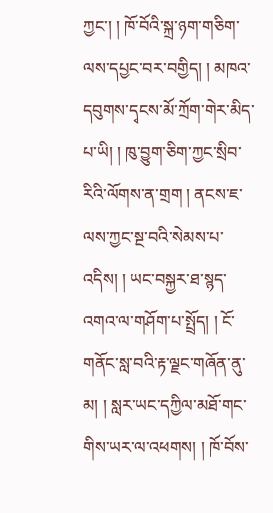ཀྱང་། ། ཁོ་བོའི་སྐྲ་ཉག་གཅིག་ལས་དཔྱང་བར་བགྱིད། ། མཁའ་དབུགས་དྭངས་མོ་ཀྲོག་གེར་མིད་པ་ཡི། ། ཁུ་བྱུག་ཅིག་ཀྱང་སྲིབ་རིའི་ལོགས་ན་གྲག ། ནངས་ཇ་ལས་ཀྱང་སྔ་བའི་སེམས་པ་འདིས། ། ཡང་བསྐྱར་ཐ་སྙད་འགའ་ལ་གཤོག་པ་སྤྲོད། ། ངོ་གནོང་སླ་བའི་རྟ་ལྗང་གཞོན་ནུ་མ། ། སླར་ཡང་དཀྱིལ་མཐོ་གང་གིས་ཡར་ལ་འཕགས། ། ཁོ་བོས་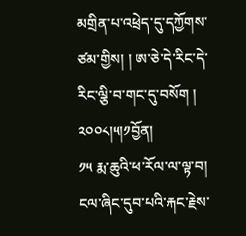མགྲིན་པ་འཕྲེད་དུ་དཀྱོགས་ཙམ་གྱིས། ། ཨ་ཅེ་དེ་རིང་དེ་རིང་ལྕི་བ་གང་དུ་བསོག ། ༢༠༠༨།༥།༡བྱོན།
༡༥ རྨ་ཆུའི་ཕ་རོལ་ལ་ལྟ་བ།
ངལ་ཞིང་དུབ་པའི་རྐང་རྗེས་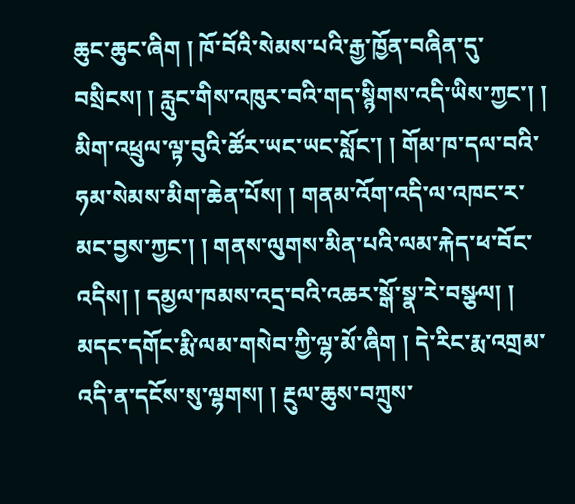ཆུང་ཆུང་ཞིག ། ཁོ་བོའི་སེམས་པའི་རྒྱ་ཁྱོན་བཞིན་དུ་བསྲིངས། ། རླུང་གིས་འཁུར་བའི་གད་སྙིགས་འདི་ཡིས་ཀྱང་། ། མིག་འཕྲུལ་ལྟ་བུའི་ཚོར་ཡང་ཡང་སློང་། ། གོམ་ཁ་དལ་བའི་ཧམ་སེམས་མིག་ཆེན་པོས། ། གནམ་འོག་འདི་ལ་འཁང་ར་མང་བྱས་ཀྱང་། ། གནས་ལུགས་མིན་པའི་ལམ་རྐེད་ཕ་བོང་འདིས། ། དམྱལ་ཁམས་འདྲ་བའི་འཆར་སྒོ་སྣ་རེ་བསྩལ། ། མདང་དགོང་རྨི་ལམ་གསེབ་ཀྱི་ལྷ་མོ་ཞིག ། དེ་རིང་རྨ་འགྲམ་འདི་ན་དངོས་སུ་ལྷགས། ། རྔུལ་ཆུས་བཀྲུས་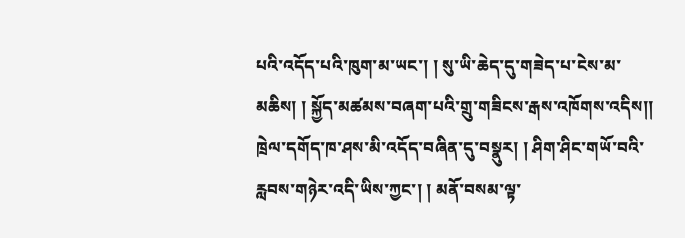པའི་འདོད་པའི་ཁུག་མ་ཡང་། ། སུ་ཡི་ཆེད་དུ་གཟེད་པ་ངེས་མ་མཆིས། ། སྐྱོད་མཚམས་བཞག་པའི་གྲུ་གཟིངས་རྒས་འཁོགས་འདིས།། ཁྲེལ་དགོད་ཁ་ཤས་མི་འདོད་བཞིན་དུ་བསྣུར། ། ཤིག་ཤིང་གཡོ་བའི་རླབས་གཉེར་འདི་ཡིས་ཀྱང་། ། མནོ་བསམ་ལྟ་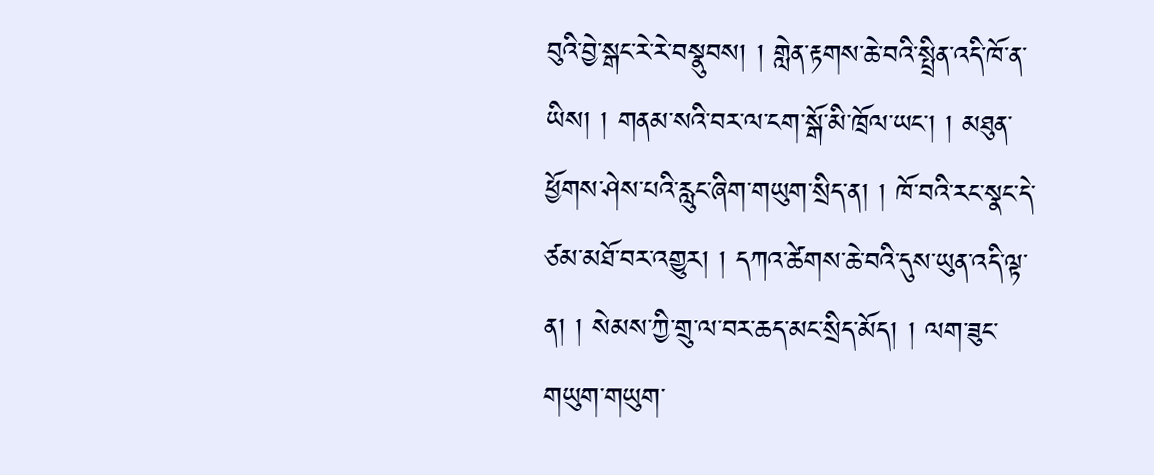བུའི་བྱེ་སྒང་རེ་རེ་བསྣུབས། ། གླེན་རྟགས་ཆེ་བའི་སྤྲིན་འདི་ཁོ་ན་ཡིས། ། གནམ་སའི་བར་ལ་ངག་སྒོ་མི་ཁྲོལ་ཡང་། ། མཐུན་ཕྱོགས་ཤེས་པའི་རླུང་ཞིག་གཡུག་སྲིད་ན། ། ཁོ་བའི་རང་སྣང་དེ་ཙམ་མཐོ་བར་འགྱུར། ། དཀའ་ཚེགས་ཆེ་བའི་དུས་ཡུན་འདི་ལྟ་ན། ། སེམས་ཀྱི་གྲུ་ལ་བར་ཆད་མང་སྲིད་མོད། ། ལག་ཟུང་གཡུག་གཡུག་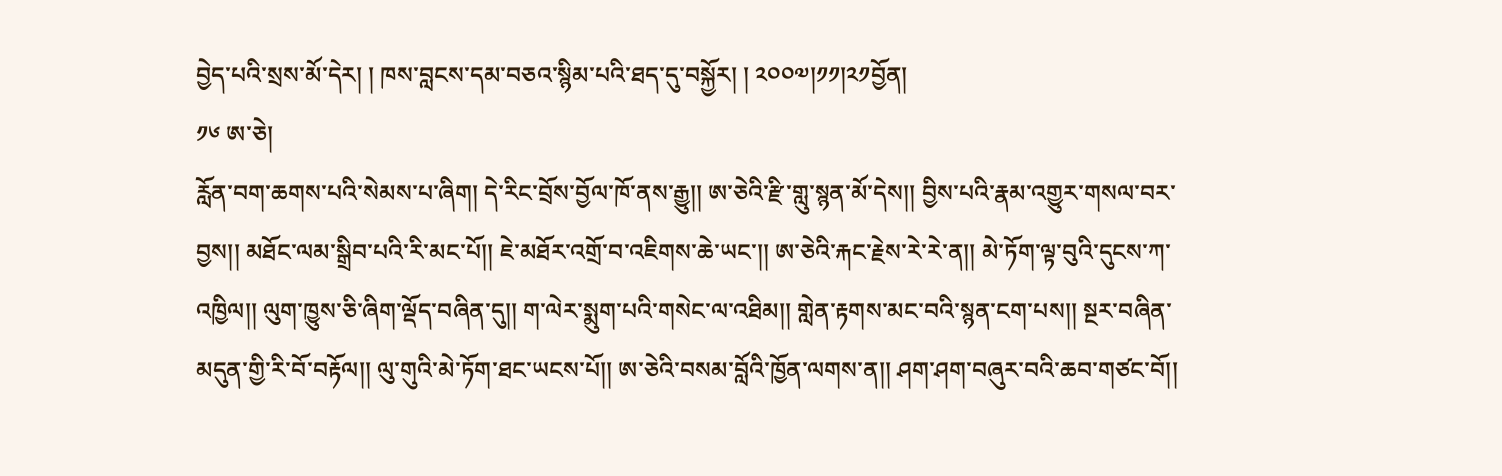བྱེད་པའི་སྲས་མོ་དེར། ། ཁས་བླངས་དམ་བཅའ་སྙིམ་པའི་ཐད་དུ་བསྐྱོར། ། ༢༠༠༧།༡༡།༢༡བྱོན།
༡༦ ཨ་ཅེ།
རློན་བག་ཆགས་པའི་སེམས་པ་ཞིག། དེ་རིང་བྲོས་བྱོལ་ཁོ་ནས་རྒྱུ།། ཨ་ཅེའི་རྫི་གླུ་སྙན་མོ་དེས།། བྱིས་པའི་རྣམ་འགྱུར་གསལ་བར་བྱས།། མཐོང་ལམ་སྒྲིབ་པའི་རི་མང་པོ།། ཇེ་མཐོར་འགྲོ་བ་འཇིགས་ཆེ་ཡང་།། ཨ་ཅེའི་རྐང་རྗེས་རེ་རེ་ན།། མེ་ཏོག་ལྟ་བུའི་དུངས་ཀ་འཁྱིལ།། ལུག་ཁྱུས་ཅི་ཞིག་ལྡོད་བཞིན་དུ།། ག་ལེར་སྨུག་པའི་གསེང་ལ་འཐིམ།། གླེན་རྟགས་མང་བའི་སྙན་ངག་པས།། སྔར་བཞིན་མདུན་གྱི་རི་བོ་བརྟོལ།། ལུ་གུའི་མེ་ཏོག་ཐང་ཡངས་པོ།། ཨ་ཅེའི་བསམ་བློའི་ཁྱོན་ལགས་ན།། ཤག་ཤག་བཞུར་བའི་ཆབ་གཙང་བོ།།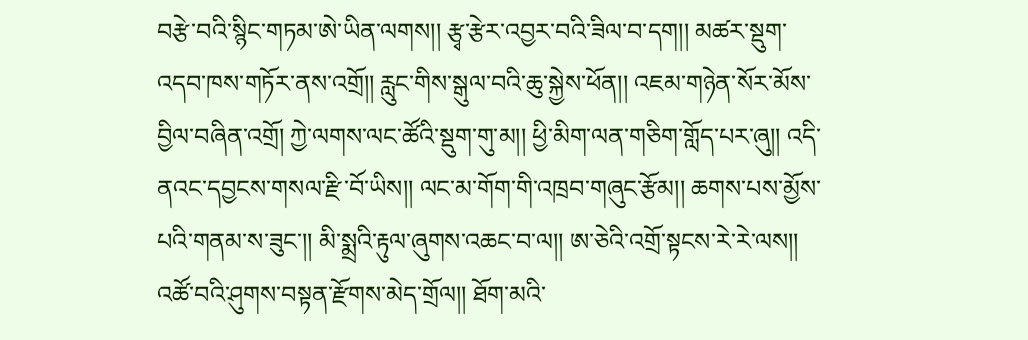བརྩེ་བའི་སྙིང་གཏམ་ཨེ་ཡིན་ལགས།། རྩྭ་རྩེར་འབྱར་བའི་ཟིལ་བ་དག།། མཚར་སྡུག་འདབ་ཁས་གཏོར་ནས་འགྲོ།། རླུང་གིས་སྒུལ་བའི་ཆུ་སྐྱེས་ཕོན།། འཇམ་གཉེན་སོར་མོས་བྱིལ་བཞིན་འགྲོ། ཀྱེ་ལགས་ལང་ཚོའི་སྡུག་གུ་མ།། ཕྱི་མིག་ལན་གཅིག་གློད་པར་ཞུ།། འདི་ནའང་དབྱངས་གསལ་རྫི་བོ་ཡིས།། ལང་མ་གོག་གི་འཁྲབ་གཞུང་རྩོམ།། ཆགས་པས་མྱོས་པའི་གནམ་ས་ཟུང་།། མི་སྨྲའི་རྟུལ་ཞུགས་འཆང་བ་ལ།། ཨ་ཅེའི་འགྲོ་སྟངས་རེ་རེ་ལས།། འཚོ་བའི་ཤུགས་བསྟན་རྫོགས་མེད་གྲོལ།། ཐོག་མའི་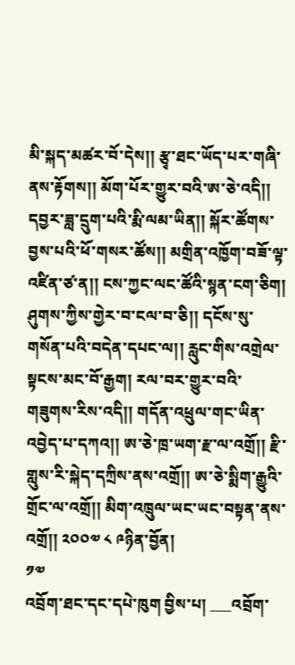མི་སྐད་མཚར་བོ་དེས།། རྩྭ་ཐང་ཡོད་པར་གཞི་ནས་རྟོགས།། མོག་པོར་གྱུར་བའི་ཨ་ཅེ་འདི།། དབྱར་ཟླ་དྲུག་པའི་རྨི་ལམ་ཡིན།། སྐོར་ཚོགས་བྱས་པའི་ཕོ་གསར་ཚོས།། མགྲིན་འཁྱོག་བཟོ་ལྟ་འཛིན་ཙ་ན།། ངས་ཀྱང་ལང་ཚོའི་སྙན་ངག་ཅིག། ཤུགས་ཀྱིས་གྱེར་བ་ངལ་བ་ཅི།། དངོས་སུ་གསོན་པའི་བདེན་དཔང་ལ།། རླུང་གིས་འགྲེལ་སྟངས་མང་བོ་རྒྱག། རལ་བར་གྱུར་བའི་གཟུགས་རིས་འདི།། གདོན་འཕྲུལ་གང་ཡིན་འབྱེད་པ་དཀའ།། ཨ་ཅེ་ཁྲ་ཡག་རྫ་ལ་འགྲོ།། རྫི་གླུས་རི་སྐེད་དཀྲིས་ནས་འགྲོ།། ཨ་ཅེ་སྨིག་རྒྱུའི་གྲོང་ལ་འགྲོ།། མིག་འཁྲུལ་ཡང་ཡང་བསྟན་ནས་འགྲོ།། ༢༠༠༧ ༨ ༩ཉིན་བྱོན།
༡༧
འབྲོག་ཐང་དང་དཔེ་ཁུག བྱིས་པ། ___འབྲོག་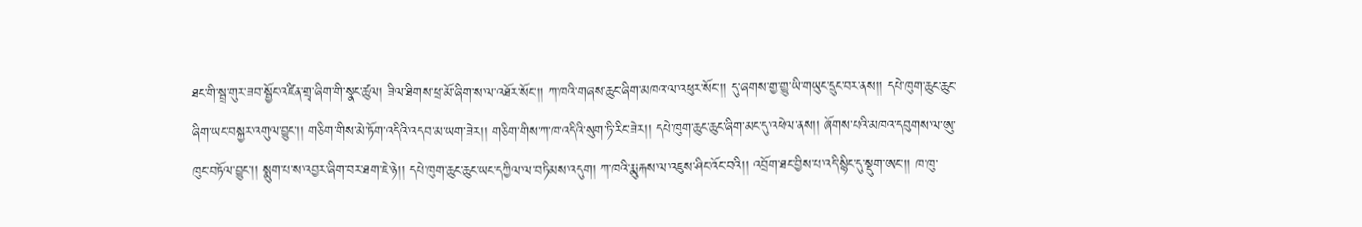ཐང་གི་སྦྲ་གུར་ཟབ་སྦྱོང་འཛིན་གྲྭ་ཞིག་གི་སྣང་ཚུལ། ཟིལ་ཐིགས་ཕྲ་མོ་ཞིག་ས་ལ་འཐོར་སོང་།། ཀ་ཁའི་གཞས་ཆུང་ཞིག་མཁའ་ལ་འཕུར་སོང་།། དུ་ཞགས་གྱ་གྱུ་ཡི་གཡུང་དྲུང་བར་ནས།། དཔེ་ཁུག་ཆུང་ཆུང་ཞིག་ཡང་བསྐྱར་འགུལ་བྱུང་།། གཅིག་གིས་མེ་ཏོག་འདིའི་འདབ་མ་ཡག་ཟེར།། གཅིག་གིས་ཀ་ཁ་འདིའི་སུག་ཏི་རིང་ཟེར།། དཔེ་ཁུག་ཆུང་ཆུང་ཞིག་མང་དུ་འཕེལ་ནས།། ཞོགས་པའི་མཁའ་དབུགས་ལ་ཨུ་ཁུང་བཏོལ་བྱུང་།། སྨུག་པ་ས་འབྱར་ཞིག་བར་ཐག་ཇེ་ཉེ།། དཔེ་ཁུག་ཆུང་ཆུང་ཡང་དཀྱིལ་ལ་བཏིམས་འདུག། ཀ་ཁའི་རྨུ་རྐས་ལ་འཇུས་ཤིང་འོང་བའི།། འབྲོག་ཐང་བྱིས་པ་འདི་སྙིང་དུ་སྡུག་ཨང་།། ཁ་ཁུ་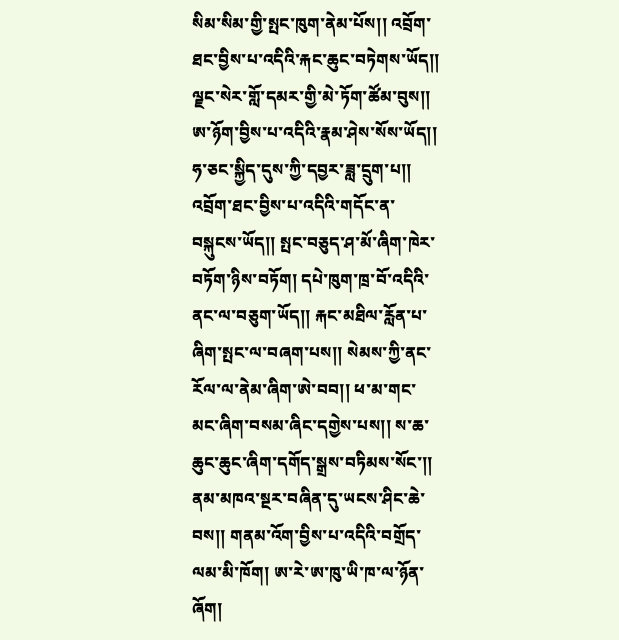སིམ་སིམ་གྱི་སྤང་ཁུག་ནེམ་པོས།། འབྲོག་ཐང་བྱིས་པ་འདིའི་རྐང་ཆུང་བཏེགས་ཡོད།། ལྗང་སེར་གློ་དམར་གྱི་མེ་ཏོག་ཚོམ་བུས།། ཨ་ཉོག་བྱིས་པ་འདིའི་རྣམ་ཤེས་སོས་ཡོད།། ཧ་ཅང་སྐྱིད་དུས་ཀྱི་དབྱར་ཟླ་དྲུག་པ།། འབྲོག་ཐང་བྱིས་པ་འདིའི་གདོང་ན་བསྐུངས་ཡོད།། སྤང་བཅུད་ཤ་མོ་ཞིག་ཁེར་བཏོག་ཉིས་བཏོག། དཔེ་ཁུག་ཁྲ་བོ་འདིའི་ནང་ལ་བཅུག་ཡོད།། རྐང་མཐིལ་རློན་པ་ཞིག་སྤང་ལ་བཞག་པས།། སེམས་ཀྱི་ནང་རོལ་ལ་ནེམ་ཞིག་ཨེ་བབ།། ཕ་མ་གང་མང་ཞིག་བསམ་ཞིང་དགྱེས་པས།། ས་ཆ་ཆུང་ཆུང་ཞིག་དགོད་སྒྲས་བཏིམས་སོང་།། ནམ་མཁའ་སྔར་བཞིན་དུ་ཡངས་ཤིང་ཆེ་བས།། གནམ་འོག་བྱིས་པ་འདིའི་བགྲོད་ལམ་མི་ཁོག། ཨ་རེ་ཨ་ཁུ་ཡི་ཁ་ལ་ཉོན་ཞོག།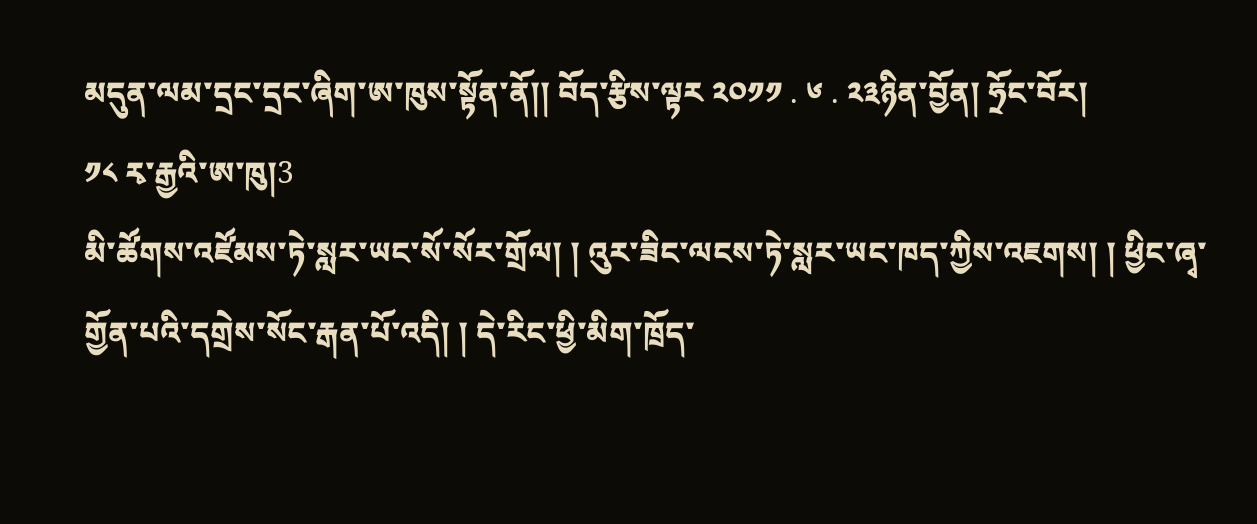མདུན་ལམ་དྲང་དྲང་ཞིག་ཨ་ཁུས་སྟོན་ནོ།། བོད་རྩིས་ལྟར ༢༠༡༡ . ༦ . ༢༣ཉིན་བྱོན། ཧྲོང་བོར།
༡༨ རྭ་རྒྱའི་ཨ་ཁུ།3
མི་ཚོགས་འཛོམས་ཏེ་སླར་ཡང་སོ་སོར་གྲོལ། ། འུར་ཟིང་ལངས་ཏེ་སླར་ཡང་ཁད་ཀྱིས་འཇགས། ། ཕྱིང་ཞྭ་གྱོན་པའི་དགྲེས་སོང་རྒན་པོ་འདི། ། དེ་རིང་ཕྱི་མིག་ཁྲོད་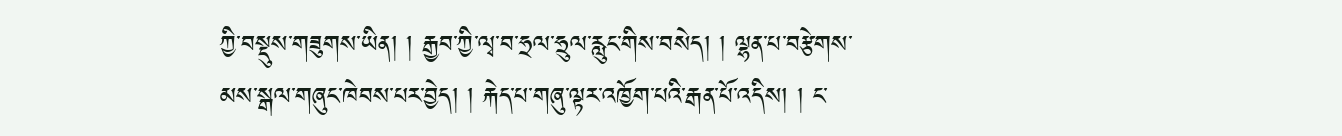ཀྱི་བསྡུས་གཟུགས་ཡིན། ། རྒྱབ་ཀྱི་ལྭ་བ་ཧྲལ་ཧྲུལ་རླུང་གིས་བསེད། ། ལྷན་པ་བརྩེགས་མས་སྒལ་གཞུང་ཁེབས་པར་བྱེད། ། རྐེད་པ་གཞུ་ལྟར་འཁྱོག་པའི་རྒན་པོ་འདིས། ། ང་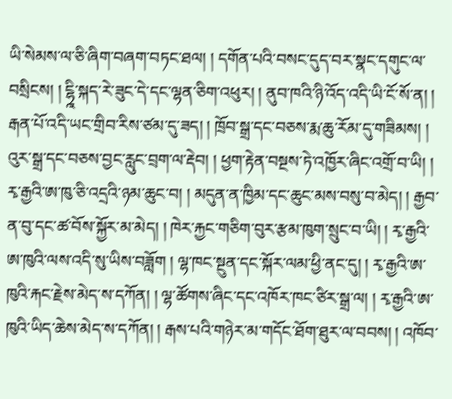ཡི་སེམས་ལ་ཅི་ཞིག་བཞག་བཏང་ཐལ། ། དགོན་པའི་བསང་དུད་བར་སྣང་དགུང་ལ་བསྲིངས། ། ངྷྰི་སྐད་རེ་ཟུང་དེ་དང་ལྷན་ཅིག་འཕུར། ། ནུབ་ཁའི་ཉི་འོད་འདི་ཡི་ངོ་སོ་ན། ། རྒན་པོ་འདི་ཡང་གྲིབ་རིས་ཙམ་དུ་ཟད། ། ཁྲོབ་སྒྲ་དང་བཅས་རྨ་ཆུ་རོམ་དུ་གཟིམས། ། འུར་སྒྲ་དང་བཅས་བྱང་རླུང་བྲག་ལ་རྡེབ། ། ཕྱག་རྟེན་བསྔས་ཏེ་འཁྱོར་ཞིང་འགྲོ་བ་ཡི། ། རྭ་རྒྱའི་ཨ་ཁུ་ཅི་འདྲའི་ཉམ་ཆུང་བ། ། མདུན་ན་ཁྱིམ་དང་ཆུང་མས་བསུ་བ་མེད། ། རྒྱབ་ན་བུ་དང་ཚ་བོས་སྐྱོར་མ་མེད། ། ཁེར་རྐྱང་གཅིག་བུར་རྩམ་ཁུག་སྲུང་བ་ཡི། ། རྭ་རྒྱའི་ཨ་ཁུའི་ལས་འདི་སུ་ཡིས་བཟློག ། ལྷ་ཁང་སྔུན་དང་སྐོར་ལམ་ཕྱི་ནང་དུ། ། རྭ་རྒྱའི་ཨ་ཁུའི་རྐང་རྗེས་མེད་ས་དཀོན། ། ལྷ་ཚོགས་ཞིང་དང་འཁོར་ཁང་ཙིར་སྒྲ་ལ། ། རྭ་རྒྱའི་ཨ་ཁུའི་ཡིད་ཆེས་མེད་ས་དཀོན། ། རྒས་པའི་གཉེར་མ་གདོང་ཐོག་ཐུར་ལ་བབས། ། འཁོབ་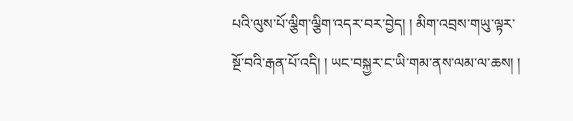པའི་ལུས་པོ་ལྕིག་ལྕིག་འདར་བར་བྱེད། ། མིག་འབྲས་གཡུ་ལྟར་སྔོ་བའི་རྒན་པོ་འདི། ། ཡང་བསྐྱར་ང་ཡི་གམ་ནས་ལམ་ལ་ཆས། །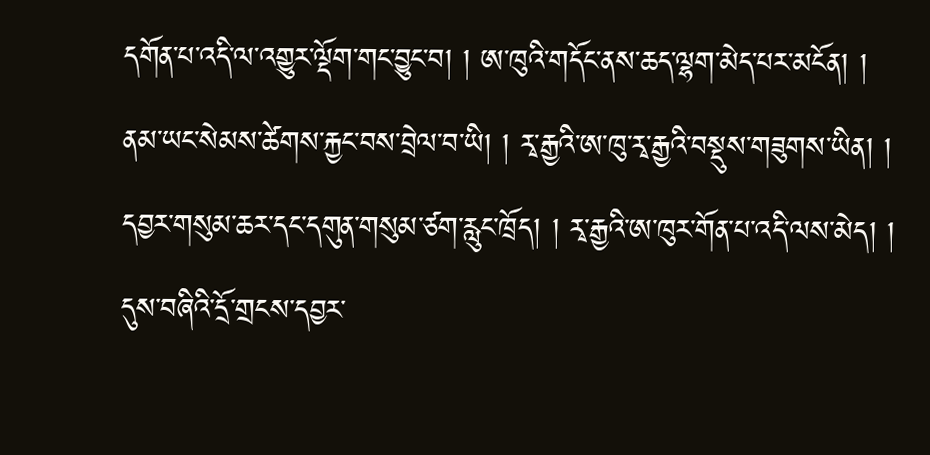དགོན་པ་འདི་ལ་འགྱུར་ལྡོག་གང་བྱུང་བ། ། ཨ་ཁུའི་གདོང་ནས་ཆད་ལྷག་མེད་པར་མངོན། ། ནམ་ཡང་སེམས་ཚེགས་རྐྱང་བས་བྲེལ་བ་ཡི། ། རྭ་རྒྱའི་ཨ་ཁུ་རྭ་རྒྱའི་བསྡུས་གཟུགས་ཡིན། ། དབྱར་གསུམ་ཆར་དང་དགུན་གསུམ་ཙག་རླུང་ཁྲོད། ། རྭ་རྒྱའི་ཨ་ཁུར་གོན་པ་འདི་ལས་མེད། ། དུས་བཞིའི་དྲོ་གྲངས་དབྱར་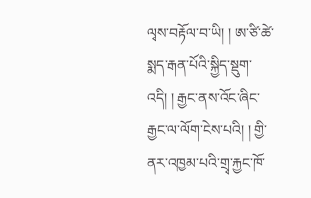ལྭས་བརྟོལ་བ་ཡི། ། ཨ་ཙི་ཚེ་སྨད་རྒན་པོའི་སྐྱིད་སྡུག་འདི། ། རྒྱང་ནས་འོང་ཞིང་རྒྱང་ལ་ལོག་ངེས་པའི། ། གྱི་ནར་འཁྱམ་པའི་གྲྭ་རྐྱང་ཁོ་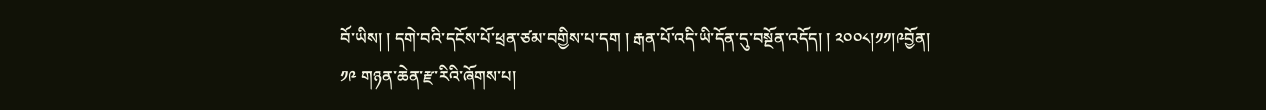བོ་ཡིས། ། དགེ་བའི་དངོས་པོ་ཕྲན་ཙམ་བགྱིས་པ་དག ། རྒན་པོ་འདི་ཡི་དོན་དུ་བསྔོན་འདོད། ། ༢༠༠༨།༡༡།༩བྱོན།
༡༩ གཉན་ཆེན་རྫ་རིའི་ཞོགས་པ།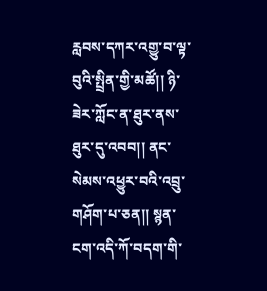རླབས་དཀར་འགྱུ་བ་ལྟ་བུའི་སྤྲིན་གྱི་མཚོ།། ཉི་ཟེར་ཀློང་ན་ཐུར་ནས་ཐུར་དུ་འབབ།། ནང་སེམས་འཕྱུར་བའི་འབྲུ་གཤོག་པ་ཅན།། སྙན་ངག་འདི་ཀོ་བདག་གི་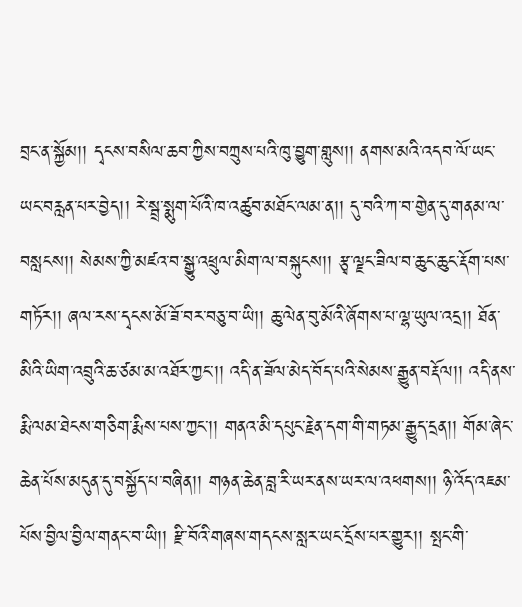བྲང་ན་སྐྱོམ།། དྭངས་བསིལ་ཆབ་ཀྱིས་བཀྲུས་པའི་ཁུ་བྱུག་གླུས།། ནགས་མའི་འདབ་ལོ་ཡང་ཡང་བརླན་པར་བྱེད།། རེ་སྦྲ་སྨུག་པོའི་ཁ་འཚུབ་མཐོང་ལམ་ན།། དུ་བའི་ཀ་བ་གྱེན་དུ་གནམ་ལ་བསླངས།། སེམས་ཀྱི་མཛའ་བ་སྒྱུ་འཕྲུལ་མིག་ལ་བསྐུངས།། རྩྭ་ལྗང་ཟིལ་བ་ཆུང་ཆུང་རྡོག་པས་གཏོར།། ཞལ་རས་དྭངས་མོ་ཟོ་བར་བཅུ་བ་ཡི།། ཆུ་ལེན་བུ་མོའི་ཞོགས་པ་ལྷ་ཡུལ་འདྲ།། ཐོན་མིའི་ཡིག་འབྲུའི་ཆ་ཙམ་མ་འཐོར་ཀྱང་།། འདི་ན་ཟོལ་མེད་བོད་པའི་སེམས་རྒྱུན་བརྡོལ།། འདི་ནས་རྨི་ལམ་ཐེངས་གཅིག་རྨིས་པས་ཀྱང་།། གནའ་མི་དཔུང་རྗེན་དག་གི་གཏམ་རྒྱུད་དྲན།། གོམ་ཞེང་ཆེན་པོས་མདུན་དུ་བསྐྱོད་པ་བཞིན།། གཉན་ཆེན་བླ་རི་ཡར་ནས་ཡར་ལ་འཕགས།། ཉི་འོད་འཇམ་པོས་བྱིལ་བྱིལ་གནང་བ་ཡི།། རྫི་བོའི་གཞས་གདངས་སླར་ཡང་དྲོས་པར་གྱུར།། སྤང་གི་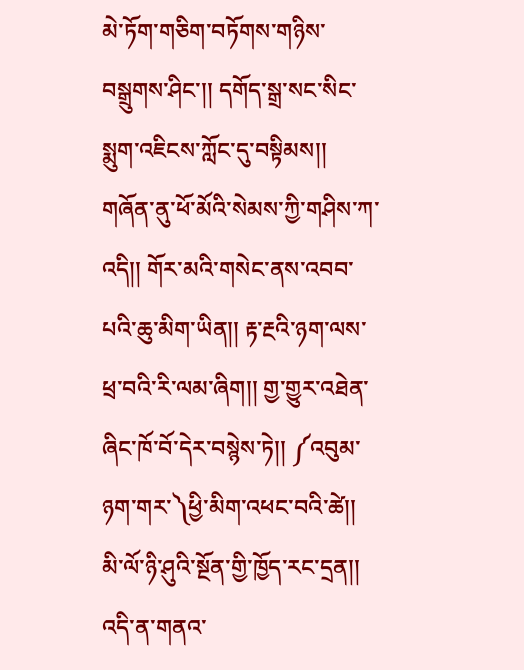མེ་ཏོག་གཅིག་བཏོགས་གཉིས་བསྒྲུགས་ཤིང་།། དགོད་སྒྲ་སང་སིང་སྨུག་འཇིངས་ཀློང་དུ་བསྟིམས།། གཞོན་ནུ་ཕོ་མོའི་སེམས་ཀྱི་གཤིས་ཀ་འདི།། གོར་མའི་གསེང་ནས་འབབ་པའི་ཆུ་མིག་ཡིན།། རྟ་རྔའི་ཉག་ལས་ཕྲ་བའི་རི་ལམ་ཞིག།། གྱ་གྱུར་འཐེན་ཞིང་ཁོ་བོ་དེར་བསྙེས་ཏེ།། ༼འབུམ་ཉག་གར་༽ཕྱི་མིག་འཕང་བའི་ཚེ།། མི་ལོ་ཉི་ཤུའི་སྔོན་གྱི་ཁྱོད་རང་དྲན།། འདི་ན་གནའ་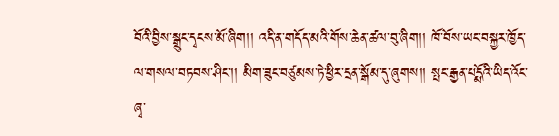བོའི་བྱིས་སྒྲུང་དྭངས་མོ་ཞིག།། འདི་ན་གདོད་མའི་གོས་ཆེན་ཚལ་བུ་ཞིག།། ཁོ་བོས་ཡང་བསྐྱར་ཁྱོད་ལ་གསལ་བཏབས་ཤིང་།། མིག་ཟུང་བཙུམས་ཏེ་ཕྱིར་དྲན་སྒོམ་དུ་ཞུགས།། སྤང་རྒྱན་པདྨོའི་ཡིད་འོང་ཞྭ་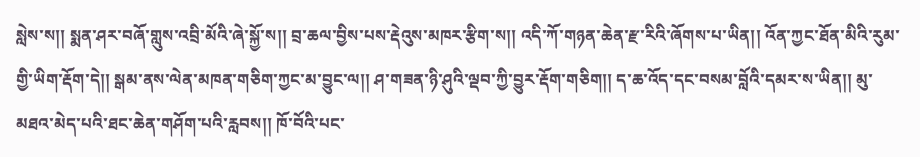སླེས་ས།། སྨན་ཤར་བཞོ་གླུས་འབྲི་མོའི་ཞེ་སྐྱོ་ས།། བྲ་ཆལ་བྱིས་པས་རྡེའུས་མཁར་རྩིག་ས།། འདི་ཀོ་གཉན་ཆེན་རྫ་རིའི་ཞོགས་པ་ཡིན།། འོན་ཀྱང་ཐོན་མིའི་རུམ་གྱི་ཡིག་རྡོག་དེ།། སྒམ་ནས་ལེན་མཁན་གཅིག་ཀྱང་མ་བྱུང་ལ།། ཤ་གཟན་ཉི་ཤུའི་ལྡབ་ཀྱི་བྱུར་རྡོག་གཅིག།། ད་ཆ་འོད་དང་བསམ་བློའི་དམར་ས་ཡིན།། མུ་མཐའ་མེད་པའི་ཐང་ཆེན་གཤོག་པའི་རླབས།། ཁོ་བོའི་པང་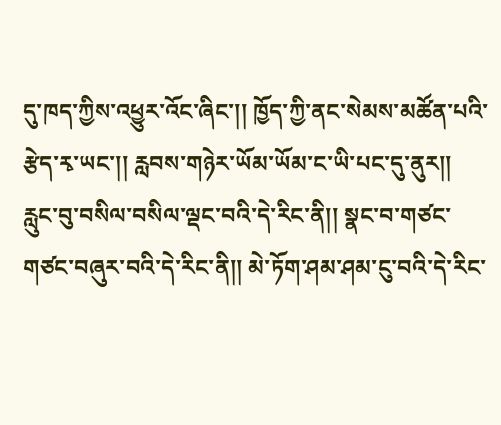དུ་ཁད་ཀྱིས་འཕྱུར་འོང་ཞིང་།། ཁྱོད་ཀྱི་ནང་སེམས་མཚོན་པའི་རྩེད་རྭ་ཡང་།། རླབས་གཉེར་ཡོམ་ཡོམ་ང་ཡི་པང་དུ་ནུར།། རླུང་བུ་བསིལ་བསིལ་ལྡང་བའི་དེ་རིང་ནི།། སྣང་བ་གཙང་གཙང་བཞུར་བའི་དེ་རིང་ནི།། མེ་ཏོག་ཤམ་ཤམ་ངུ་བའི་དེ་རིང་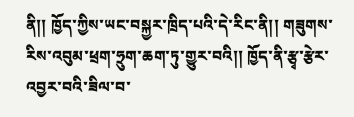ནི།། ཁྱོད་ཀྱིས་ཡང་བསྐྱར་ཁྲིད་པའི་དེ་རིང་ནི།། གཟུགས་རིས་འབུམ་ཕྲག་ཧྲུག་ཆག་ཏུ་གྱུར་བའི།། ཁྱོད་ནི་རྩྭ་རྩེར་འབྱར་བའི་ཟིལ་བ་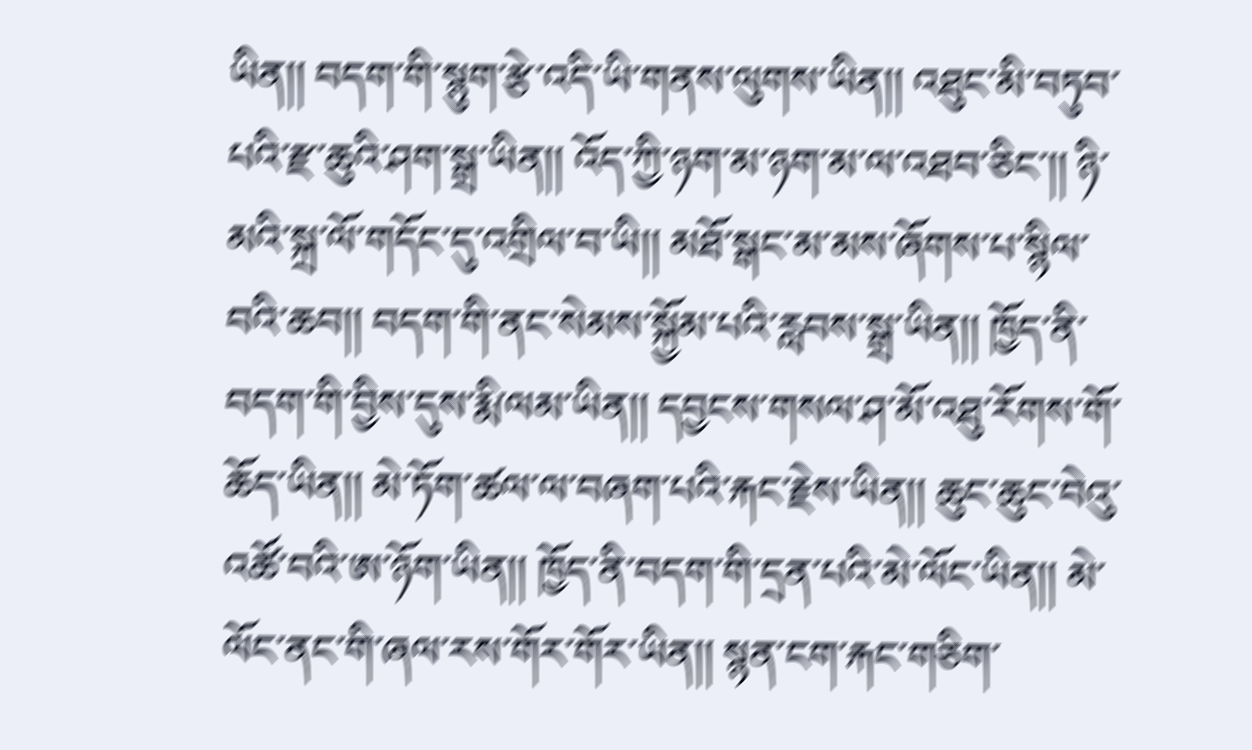ཡིན།། བདག་གི་སྙུག་རྩེ་འདི་ཡི་གནས་ལུགས་ཡིན།། འཐུང་མི་བཏུབ་པའི་རྫ་ཆུའི་ཤག་སྒྲ་ཡིན།། འོད་ཀྱི་ཉག་མ་ཉག་མ་ལ་འཐབ་ཅིང་།། ཉི་མའི་སྐྲ་ལོ་གདོང་དུ་འགྲིལ་བ་ཡི།། མཐོ་སྒང་མ་མས་ཞོགས་པ་སྙིལ་བའི་ཆབ།། བདག་གི་ནང་སེམས་སྐྱོམ་པའི་རླབས་སྒྲ་ཡིན།། ཁྱོད་ནི་བདག་གི་བྱིས་དུས་རྨི་ལམ་ཡིན།། དབྱངས་གསལ་ཤ་མོ་འཐུ་རོགས་གོ་ཆོད་ཡིན།། མེ་ཏོག་ཚལ་ལ་བཞག་པའི་རྐང་རྗེས་ཡིན།། ཆུང་ཆུང་བེའུ་འཚོ་བའི་ཨ་ཉོག་ཡིན།། ཁྱོད་ནི་བདག་གི་དྲན་པའི་མེ་ལོང་ཡིན།། མེ་ལོང་ནང་གི་ཞལ་རས་གོར་གོར་ཡིན།། སྙན་ངག་རྐང་གཅིག་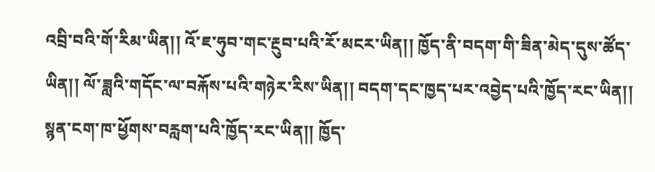འབྲི་བའི་གོ་རིམ་ཡིན།། འོ་ཇ་ཧུབ་གང་རྔུབ་པའི་རོ་མངར་ཡིན།། ཁྱོད་ནི་བདག་གི་ཟིན་མེད་དུས་ཚོད་ཡིན།། ལོ་ཟླའི་གདོང་ལ་བརྐོས་པའི་གཉེར་རིས་ཡིན།། བདག་དང་ཁྱད་པར་འབྱེད་པའི་ཁྱོད་རང་ཡིན།། སྙན་ངག་ཁ་ཕྱོགས་བརླག་པའི་ཁྱོད་རང་ཡིན།། ཁྱོད་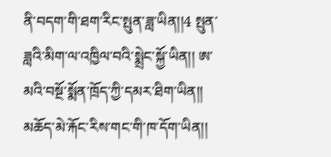ནི་བདག་གི་ཐག་རིང་སྤུན་ཟླ་ཡིན།།4 སྤུན་ཟླའི་མིག་ལ་འཁྱིལ་བའི་སྨྲེང་སྐྱོ་ཡིན།། ཨ་མའི་བསྔོ་སྨོན་ཁྲོད་ཀྱི་དམར་ཐིག་ཡིན།། མཆོད་མེ་རྐོང་རིས་གང་གི་ཁ་དོག་ཡིན།།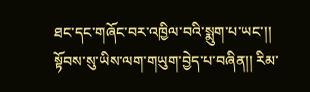ཐང་དང་གཞོང་བར་འཁྱིལ་བའི་སྨུག་པ་ཡང་།། སྟོབས་སུ་ཡིས་ལག་གཡུག་བྱེད་པ་བཞིན།། རིམ་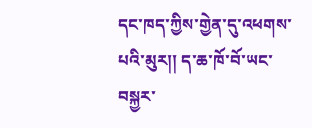དང་ཁད་ཀྱིས་གྱེན་དུ་འཕགས་པའི་མུར།། ད་ཆ་ཁོ་བོ་ཡང་བསྐྱར་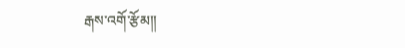རྒས་འགོ་རྩོམ།།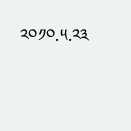༢༠༡༠.༥.༢༣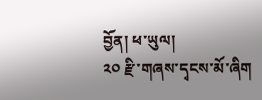བྱོན། ཕ་ཡུལ།
༢༠ རྫི་གཞས་དྭངས་མོ་ཞིག